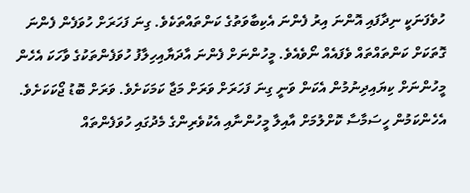ހުވެފަނަކީ ނިދާފައި އޮންނަ އިރު ފެންނަ އެކިބާވަތުގެ ކަންތައްތަކެވެ. ގިނަ ފަހަރަށް ހުވަފެން ފެންނަ ގޮތަކަށް ކަންތައްތައް ވެފައެއް ނޯވެއެވެ. މީހުންނަށް ފެންނަ އާދަޔާއިހިލާފު ހުވަފެންތަކުގެ ވާހަކަ އެހެން މީހުންނަށް ކިޔައިދިނުމުން އެކަން ވަނީ ގިނަ ފަހަރަށް ވަރަށް މަޖާ ކަމަކަށެވެ. ވަރަށް ބޮޑު ޖޯކަކަށެވެ. އެހެންކަމުން ހީސަމާސާ ކޮށްލުމަށް އާއިލާ މީހުންނާއި އެކުވެރިންގެ މެދުގައި ހުވަފެންތައް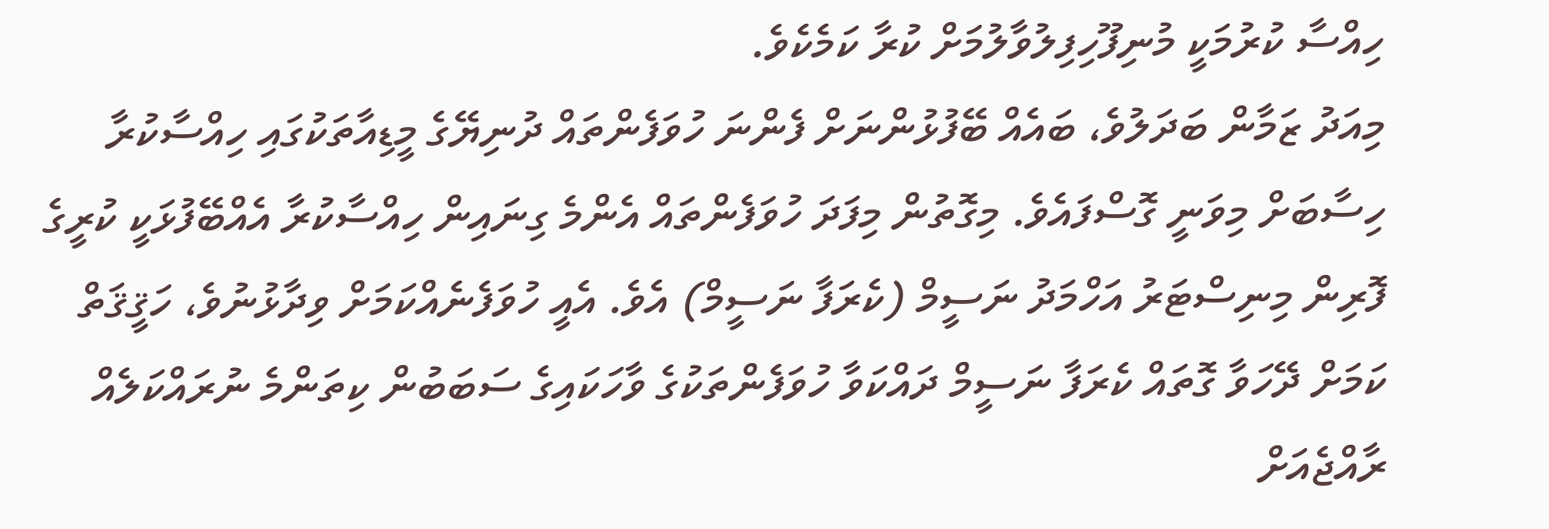ހިއްސާ ކުރުމަކީ މުނިފޫހިފިލުވާލުމަށް ކުރާ ކަމެކެވެ.
މިއަދު ޒަމާން ބަދަލުވެ، ބައެއް ބޭފުޅުންނަށް ފެންނަ ހުވަފެންތައް ދުނިޔޭގެ މީޑިއާތަކުގައި ހިއްސާކުރާ ހިސާބަށް މިވަނީ ގޮސްފައެވެ. މިގޮތުން މިފަދަ ހުވަފެންތައް އެންމެ ގިނައިން ހިއްސާކުރާ އެއްބޭފުޅަކީ ކުރީގެ ފޮރިން މިނިސްޓަރު އަހްމަދު ނަސީމް (ކެރަފާ ނަސީމް) އެވެ. އެއީ ހުވަފެނެއްކަމަށް ވިދާޅުނުވެ، ހަޤީޤަތް ކަމަށް ދޭހަވާ ގޮތައް ކެރަފާ ނަސީމް ދައްކަވާ ހުވަފެންތަކުގެ ވާހަކައިގެ ސަބަބުން ކިތަންމެ ނުރައްކަލެއް ރާއްޖެއަށް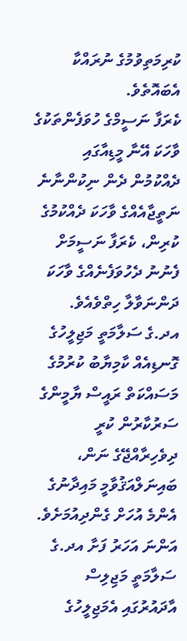ކުރިމަތިވުމުގެ ނުރައްކާ އެބައޮތެވެ.
ކެރަފާ ނަސީމްގެ ހުވަފެންތަކުގެ ވާހަކަ އޭނާ މީޑިއާގައި ދެއްކުމުން ދެން ނިކުންނާނެ ނަތީޖާއެއްގެ ވާހަކަ ދެއްކުމުގެ ކުރިން، ކެރަފާ ނަސީމަށް ފެނުނު ދެހުވަފެނެއްގެ ވާހަކަ ދަންނަވާލާ ހިތްވެއެވެ.
އދ.ގެ ސަލާމަތީ މަޖިލީހުގެ ގޮނޑިއެއް ކާމިޔާބު ކުރުމުގެ މަސައްކަތް ރައީސް ޔާމީންގެ ސަރުކާރުން ކުރީ ދިވެހިރާއްޖޭގެ ނަން، ބައިނަލްއަޤުވާމީ މައިދާނުގެ އެންމެ އުހަށް ގެންދިއުމަށެވެ. އަންނަ އަހަރު ފަށާ އދ.ގެ ސަލާމަތީ މަޖިލިސް އާދައުރުގައި އެމަޖިލީހުގެ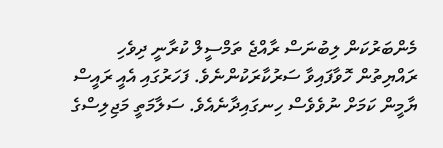މެންބަރުކަން ލިބުނަސް ރާއްޖެ ތަމްސީލް ކުރާނީ ދިވެހި ރައްޔިތުން ހޮވާފައިވާ ސަރުކާރަކުންނެވެ. ފަހަރުގައި އެއީ ރައީސް ޔާމީން ކަމަށް ނުވެވެސް ހިނގައިދާނެއެވެ. ސަލާމަތީ މަޖިލިސްގެ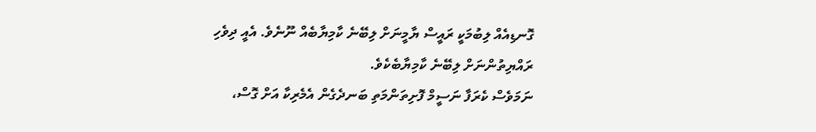ގޮނޑިއެއް ލިބުމަކީ ރައީސް ޔާމީނަށް ލިބޭނެ ކާމިޔާބެއް ނޫނެވެ. އެއީ ދިވެހި ރައްޔިތުންނަށް ލިބޭނެ ކާމިޔާބެކެވެ.
ނަމަވެސް ކެރަފާ ނަސީމް ފޮށިތަންމަތި ބަނދެގެން އެމެރިކާ އަށް ގޮސް،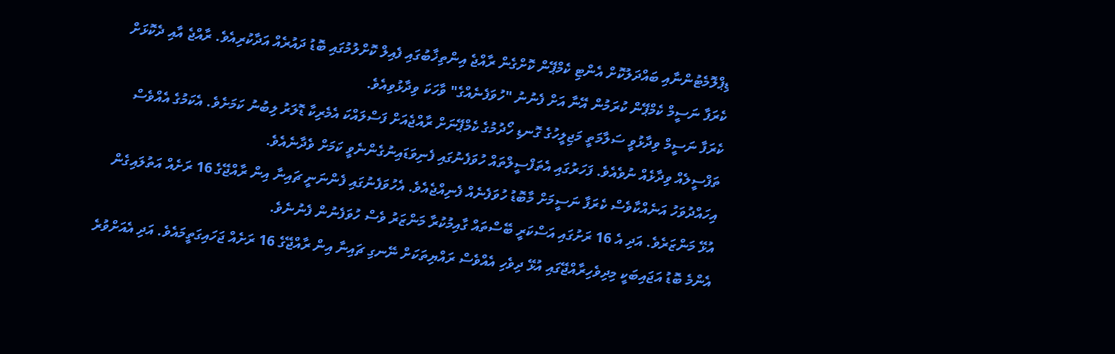ޑިޕްލޮމެޓުންނާއި ބައްދަލުކޮށް އެންޓި ކެމްޕޭން ކޮށްގެން ރާއްޖެ އިންތިޚާބުގައި ފެއިލް ކޮށްލުމުގައި ބޮޑު ދައުރެއް އަދާކުރިއެވެ. ރާއްޖެ އާއި ދެކޮޅަށް ކެރަފާ ނަސީމް ކެމްޕޭން ކުރަމުން އޭނާ އަށް ފެނުނު "ހުވަފެނެއްގެ" ވާހަކަ ވިދާޅުވިއެވެ.
ކެރަފާ ނަސީމް ވިދާޅުވީ ސަލާމަތީ މަޖިލީހުގެ ގޮނޑި ހޯދުމުގެ ކެމްޕޭނަށް ރާއްޖެއަށް ފަސްލައްކަ އެމެރިކާ ޑޮލަރު ލިބުނު ކަމަށެވެ. އެކަމުގެ އެއްވެސް ތަފްސީލެއް ވިދާޅެއް ނުވެއެވެ. ފަހަރުގައި އެތަފްސީލްތައް ހުވަފެނުގައި ފެނިވަޑައިނުގެންނެވީ ކަމަށް ވެދާނެއެވެ.
އިހައްދުވަހު އަނެއްކާވެސް ކެރަފާ ނަސީމަށް މާބޮޑު ހުވަފެނެއް ފެނިއްޖެއެވެ. އެހުވަފެނުގައި ފެންނަނީ ޗައިނާ އިން ރާއްޖޭގެ 16 ރަށެއް އަތުލައިގެން އުޅޭ މަންޒަރެވެ. އަދި އެ 16 ރަށުގައި އަސްކަރީ ބޭސްތައް ގާއިމުކުރާ މަންޒަރު ވެސް ހުވަފެނުން ފެނުނެވެ.
އެންމެ ބޮޑު އަޖައިބަކީ މިދިވެހިރާއްޖޭގައި އުޅޭ ދިވެހި އެއްވެސް ރައްޔިތަކަށް ނޭނގި ޗައިނާ އިން ރާއްޖޭގެ 16 ރަށެއް ޖަހައިގަތީމައެވެ. އަދި އެއަށްވުރެ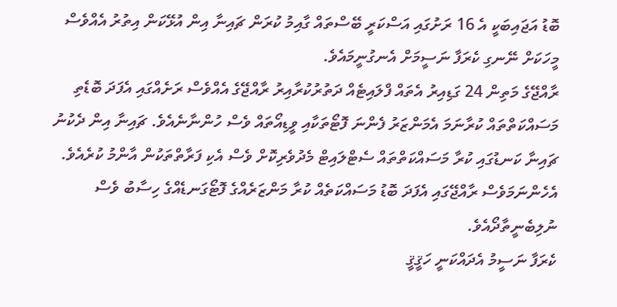ބޮޑު އަޖައިބަކީ އެ 16 ރަށުގައި އަސްކަރީ ބޭސްތައް ގާއިމު ކުރަން ޗައިނާ އިން އުޅޭކަން އިތުރު އެއްވެސް މީހަކަށް ނޭނގި ކެރަފާ ނަސީމަށް އެނގުނީމައެވެ.
ރާއްޖޭގެ މަތިން 24 ގަޑިއިރު އެތައް ފްލައިޓެއް ދަތުރުކުރާއިރު ރާއްޖޭގެ އެއްވެސް ރަށެއްގައި އެފަދަ ބޮޑެތި މަސައްކަތްތައް ކުރާނަމަ އެމަންޒަރު ފެންނަ ފޮޓޯތަކާއި ވީޑިއޯތައް ވެސް ހުންނާނެއެވެ. ޗައިނާ އިން ދެކުނު ޗައިނާ ކަނޑުގައި ކުރާ މަސައްކަތްތައް ސެޓްލައިޓް މެދުވެރިކޮށް ވެސް އެކި ފަރާތްތަކުން އާންމު ކުރެއެވެ. އެހެންނަމަވެސް ރާއްޖޭގައި އެފަދަ ބޮޑު މަސައްކަތެއް ކުރާ މަންޒަރެއްގެ ފޮޓޯގަނޑެއްގެ ހިސާބު ވެސް ނުލިބެނީތާދޯއެވެ.
ކެރަފާ ނަސީމު އެދައްކަނީ ހަޤީޤީ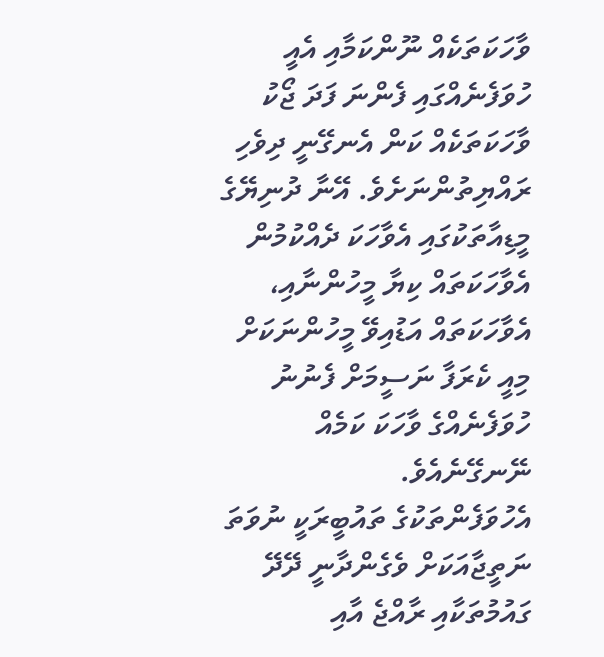ވާހަކަތަކެއް ނޫންކަމާއި އެއީ ހުވަފެނެއްގައި ފެންނަ ފަދަ ޖޯކު ވާހަކަތަކެއް ކަން އެނގޭނީ ދިވެހި ރައްޔިތުންނަށެވެ. އޭނާ ދުނިޔޭގެ މީޑިއާތަކުގައި އެވާހަކަ ދެއްކުމުން އެވާހަކަތައް ކިޔާ މީހުންނާއި، އެވާހަކަތައް އަޑުއިވޭ މީހުންނަކަށް މިއީ ކެރަފާ ނަސީމަށް ފެނުނު ހުވަފެނެއްގެ ވާހަކަ ކަމެއް ނޭނގޭނެއެވެ.
އެހުވަފެންތަކުގެ ތައުބީރަކީ ނުވަތަ ނަތީޖާއަކަށް ވެގެންދާނީ ދޭދޭ ގައުމުތަކާއި ރާއްޖެ އާއި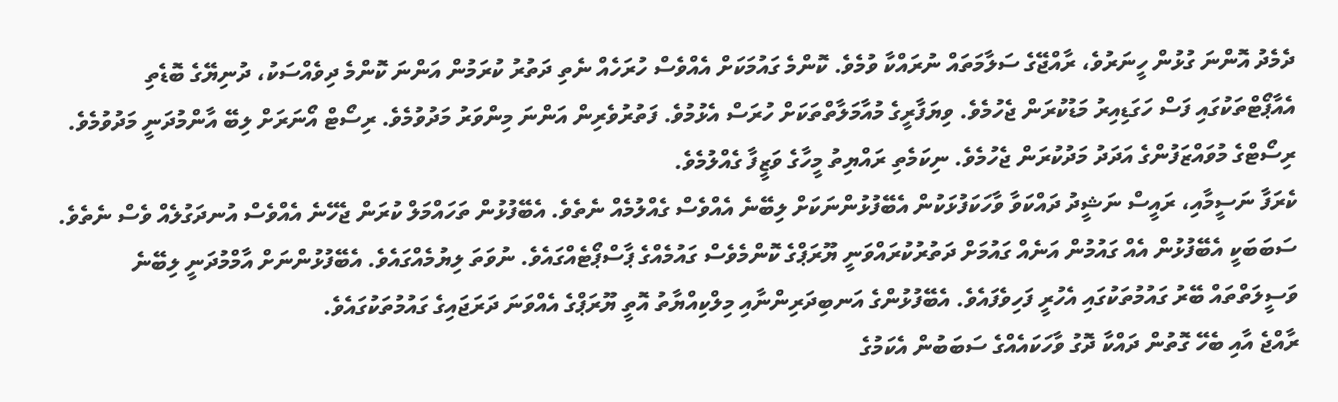ދެމެދު އޮންނަ ގުޅުން ހީނަރުވެ، ރާއްޖޭގެ ސަލާމަތައް ނުރައްކާ ވުމެވެ. ކޮންމެ ގައުމަކަށް އެއްވެސް ހުރަހެއް ނެތި ދަތުރު ކުރަމުން އަންނަ ކޮންމެ ދިވެއްސަކު، ދުނިޔޭގެ ބޮޑެތި އެއާޕޯޓްތަކުގައި ފަސް ހަގަޑިއިރު މަޑުކުރަން ޖެހުމެވެ. ވިޔަފާރީގެ މުއާމަލާތްތަކަށް ހުރަސް އެޅުމުވެ. ފަތުރުވެރިން އަންނަ މިންވަރު މަދުވުމެވެ. ރިސޯޓް އޯނަރަށް ލިބޭ އާންމުދަނީ މަދުވުމެވެ. ރިސޯޓްގެ މުވައްޒަފުންގެ އަދަދު މަދުކުރަން ޖެހުމެވެ. ނިކަމެތި ރައްޔިތު މީހާގެ ވަޒީފާ ގެއްލުމެވެ.
ކެރަފާ ނަސީމާއި، ރައީސް ނަޝީދު ދައްކަވާ ވާހަކަފުޅަކުން އެބޭފުޅުންނަކަށް ލިބޭނެ އެއްވެސް ގެއްލުމެއް ނެތެވެ. އެބޭފުޅުން ތަހައްމަލް ކުރަން ޖެހޭނެ އެއްވެސް އުނދަގުލެއް ވެސް ނެތެވެ. ސަބަބަކީ އެބޭފުޅުން އެއް ގައުމުން އަނެއް ގައުމަށް ދަތުރުކުރައްވަނީ ޔޫރަޕްގެ ކޮންމެވެސް ގައުމެއްގެ ޕާސްޕޯޓެއްގައެވެ. ނުވަތަ ލިޔުމެއްގައެވެ. އެބޭފުޅުންނަށް އާމްމުދަނީ ލިބޭނެ ވަސީލަތްތައް ބޭރު ގައުމުތަކުގައި އެހުރީ ފަހިވެފައެވެ. އެބޭފުޅުންގެ އަނބިދަރިންނާއި މިލްކިއްޔާތު އޮތީ ޔޫރަޕްގެ އެއްވަނަ ދަރަޖައިގެ ގައުމުތަކުގައެވެ.
ރާއްޖެ އާއި ބެހޭ ގޮތުން ދައްކާ ދޮގު ވާހަކައެއްގެ ސަބަބުން އެކަމުގެ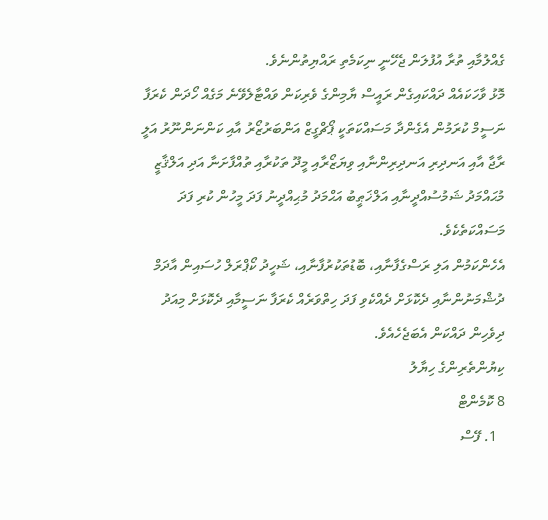ގެއްލުމާއި ތުރާ އުފުލަން ޖެހޭނީ ނިކަމެތި ރައްޔިތުންނެވެ.
މޮޅު ވާހަކައެއް ދައްކައިގެން ރައީސް ޔާމިންގެ ވެރިކަން ވައްޓާލެވޭނެ މަގެއް ހޯދަން ކެރަފާ ނަސީމް ކުރަމުން އެގެންދާ މަސައްކަތަކީ ޕޯޗްގީޒް އަންބަރުޒޯރު އާއި ކަންނަންނޫރު އަލީ ރާޖާ އާއި އަނދިރި އަނދިރިންނާއި ވިޔަޒޯރާއި މީދޫ ތަކުރާއި ތުއްފާށަނާ އަދި އަލްޤާޒީ މުޙައްމަދު ޝަމުސުއްދީނާއި އަލްޚަޠީބު އަޙްމަދު މުޙިއްދީނު ފަދަ މީހުން ކުރި ފަދަ މަސައްކަތެކެވެ.
އެހެންކަމުން އަލި ރަސްގެފާނާއި، ބޮޑުތަކުރުފާނާއި، ޝަހީދު ކޯޕްރަލް ހުސައިން އާދަމް ދުޝްމަނުންނާއި ދެކޮޅަށް ދެއްކެވި ފަދަ ހިތްވަރެއް ކެރަފާ ނަސީމާއި ދެކޮޅަށް މިއަދު ދިވެހިން ދައްކަން އެބަޖެހެއެވެ.
ކިޔުންތެރިންގެ ހިޔާލު
8 ކޮމެންޓް
  1. ފޭސް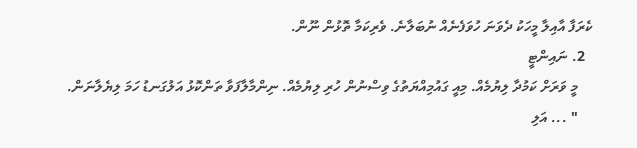ކެރަފާ އާއިލާ މީހަކު ދެވަނަ ހުވަފެނެއް ނުބަލާނެ. ވެރިކަމާ ތޮޅުން ނޫން.
  2. ނައިންޓީ
    މީ ވަރަށް ކަމުދާ ލިޔުމެއް. މިއީ ގައުމިއްޔަތުގެ ވިސްނުން ހުރި ލިޔުމެއް. ނިންމާލާފަވާ ތަންކޮޅު އަލުގަނޑު ހަމަ ލިޔެލާނަން.
    " ... އަލި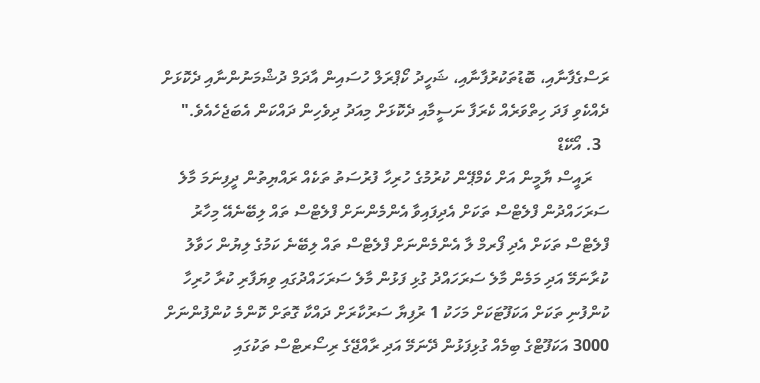ރަސްގެފާނާއި، ބޮޑުތަކުރުފާނާއި، ޝަހީދު ކޯޕްރަލް ހުސައިން އާދަމް ދުޝްމަނުންނާއި ދެކޮޅަށް ދެއްކެވި ފަދަ ހިތްވަރެއް ކެރަފާ ނަސީމާއި ދެކޮޅަށް މިއަދު ދިވެހިން ދައްކަން އެބަޖެހެއެވެ."
  3. އޯކޭޑް
    ރައީސް ޔާމީން އަށް ކެމްޕޭން ކުރުމުގެ ހުރިހާ ފުރުސަތު ތަކެއް ރައްޔިތުން ދީފިނަމަ މާލެ ސަރަހައްދުން ފްލެޓްސް ތަކަށް އެދިފައިވާ އެންމެންނަށް ފްލެޓްސް ތައް ލިބޭނެއޭ މިހާރު ފްލެޓްސް ތަކަށް އެދި ފޯރމް ލާ އެންމެންނަށް ފްލެޓްސް ތައް ލިބޭނެ ކަމުގެ ލިޔުން ހަވާލު ކުރާނަމޭ އަދި މަމެން މާލެ ސަރަހައްދު ގުޅި ފަޅުން މާލެ ސަރަހައްދުގައި ވިޔަފާރި ކުރާ ހުރިހާ ކުންފުނި ތަކަށް އަކަފޫޓަކަށް މަހަކު 1 ރުފިޔާ ސަރުކާރަށް ދައްކާ ގޮތަށް ކޮންމެ ކުންފުންނަށް 3000 އަކަފޫޓްގެ ބިމެއް ގުޅިފަޅުން ދޭނަމޭ އަދި ރާއްޖޭގެ ރިސޯރޓްސް ތަކުގައި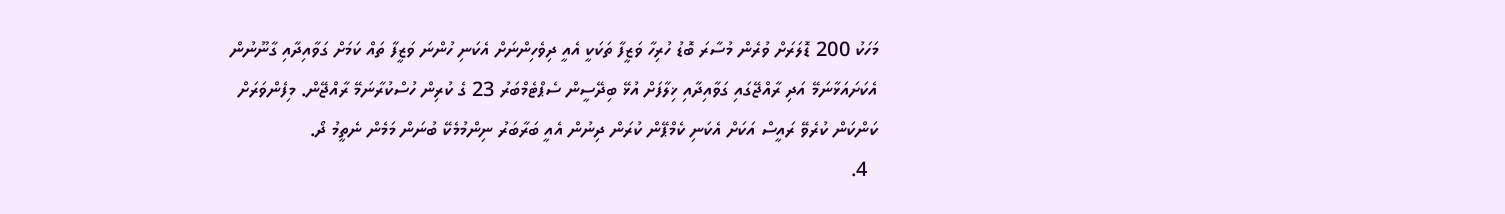މަހަކު 200 ޑޮލަރަށް ވުރެން މުސާރަ ބޮޑު ހުރިހާ ވަޒީފާ ތަކަކީ އެއީ ދިވެހިންނަށް އެކަނި ހުންނަ ވަޒީފާ ތައް ކަމަށް ގަވާއިދާއި ގާނޫނުން އެކަށައަޅާނަމޭ އަދި ރާއްޖޭގައި ގަވާއިދާއި ޚިލާފަށް އުޅޭ ބިދޭސީން ސެޕްޓެމްބަރު 23 ގެ ކުރިން ހުސްކުރާނަމޭ ރާއްޖޭން. މިފެންވަރަށް ކަންކަން ކުރެވޭ ރައީސް އަކަށް އެކަނި ކެމްޕޭން ކުރަން ދިނުން އެއީ ބަރާބަރު ނިންމުމެކޭ ބުނަން މަމެން ނެތީމު ދޯ.
  4.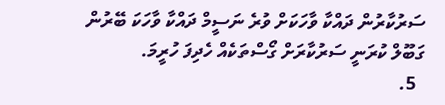ސަރުކާރުން ދައްކާ ވާހަކަށް ވުރެ ނަސީމް ދައްކާ ވާހަކަ ބޭރުން ގަބޫލް ކުރަނީ ސަރުކާރަށް ގޯސްތަކެއް ހެދިފަ ހުރީމަ.
  5.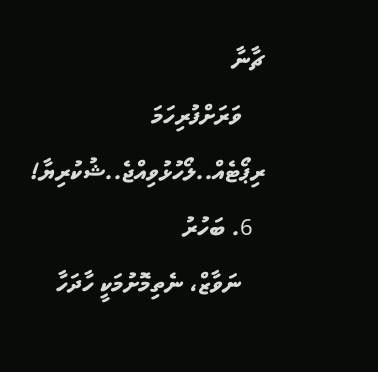ޗާނާ
    ވަރަށްފުރިހަމަ ރިޕޯޓެއް..ލޯހުޅުވިއްޖެ..ޝުކުރިޔާ!
  6. ބަހުރު
    ނަވާޒް، ނެތިމޮށުމަކީ ހާދަހާ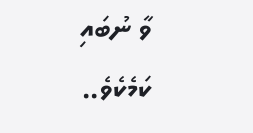ވާ ނުބައި ކަމެކެވެ..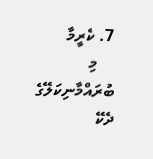7. ކެރީމާ
    މި ބުރައްމާނިކަލޭގެ ދެކޭ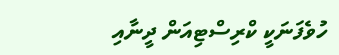ހުވެފަނަކީ ކްރިސްޓިއަން ދީނާއި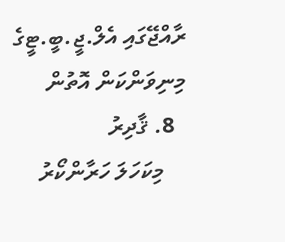ރާއްޖޭގައި އެލް.ޖީ.ބީ.ޓީގެ މިނިވަންކަން އޮތުން
  8. ޤާދިރު
    މިކަހަލަ ހަރާންކޯރު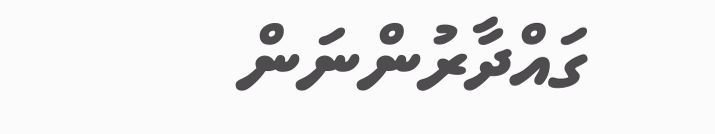ގައްދާރުންނަން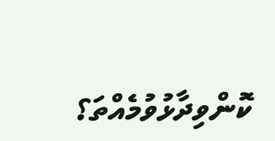ކޮންވިދާޅުވުމެއްތަ؟